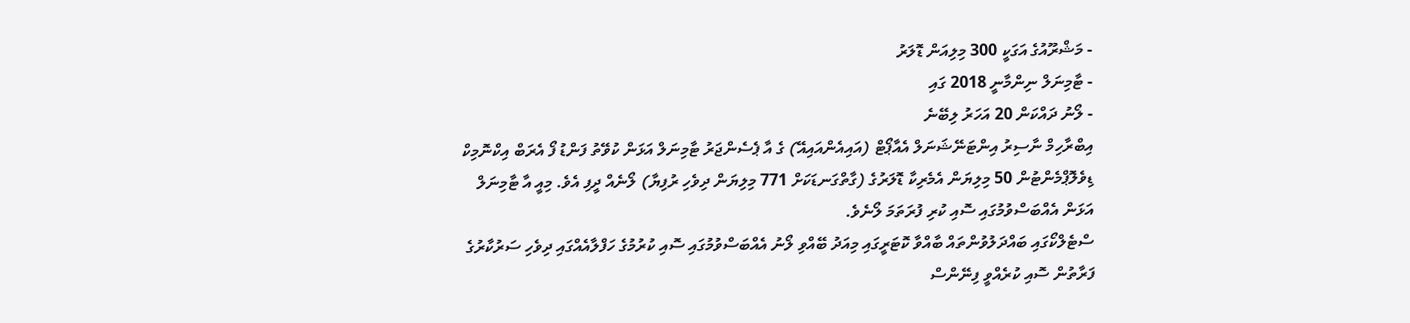- މަޝްރޫއުގެ އަގަކީ 300 މިލިއަން ޑޮލަރު
- ޓާމިނަލް ނިންމާނީ 2018 ގައި
- ލޯނު ދައްކަން 20 އަހަރު ލިބޭނެ
އިބްރާހިމް ނާސިރު އިންޓަނޭޝަނަލް އެއާޕޯޓް (އައިއެންއައިއޭ) ގެ އާ ޕެސެންޖަރު ޓާމިނަލް އަޅަން ކުވޭތު ފަންޑު ފޯ އެރަބް އިކްނޮމިކް ޑިވެލޮޕްމެންޓުން 50 މިލިޔަން އެމެރިކާ ޑޮލަރުގެ (ގާތްގަނޑަކަށް 771 މިލިޔަން ދިވެހި ރުފިޔާ) ލޯނެއް ދީފި އެވެ. މިއީ އާ ޓާމިނަލް އަޅަން އެއްބަސްވުމުގައި ސޮއި ކުރި ފުރަތަމަ ލޯނެވެ.
ސްޓެލްކޯގައި ބައްދަލުވުންތައް ބާއްވާ ކޮޓަރީގައި މިއަދު ބޭއްވި ލޯނު އެއްބަސްވުމުގައި ސޮއި ކުރުމުގެ ހަފްލާއެއްގައި ދިވެހި ސަރުކާރުގެ ފަރާތުން ސޮއި ކުރެއްވީ ފިނޭންސް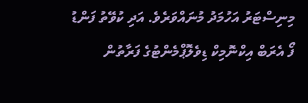މިނިސްޓަރު އަހުމަދު މުނައްވަރެވެ. އަދި ކުވޭތު ފަންޑު ފޯ އެރަބް އިކްނޮމިކް ޑިވެލޮޕްމެންޓުގެ ފަރާތުން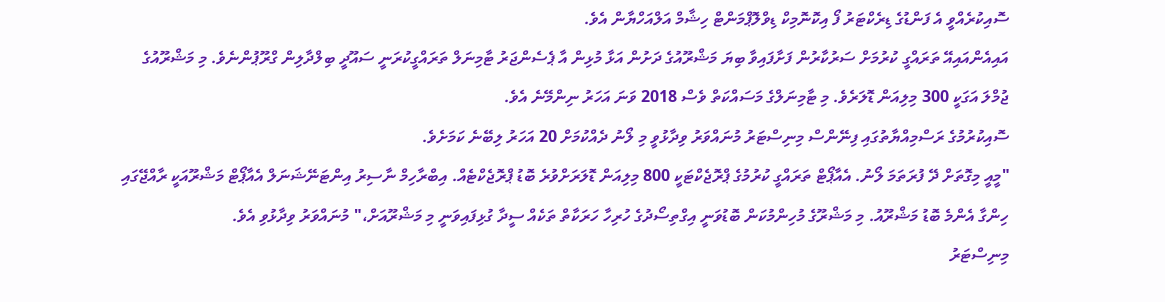ސޮއިކުރެއްވީ އެ ފަންޑުގެ ޑިރެކްޓަރު ފޯ އިކޮނޮމިކް ޑިވްލޮޕްމަންޓް ހިޝާމް އަލްއަހްޔާން އެވެ.
އައިއެންއައިއޭ ތަރައްގީ ކުރުމަށް ސަރުކާރުން ފަށާފައިވާ ބިޔަ މަޝްރޫއުގެ ދަށުން އަޅާ މުޅިން އާ ޕެސެންޖަރު ޓާމިނަލް ތަރައްގީކުރަނީ ސައޫދީ ބިލްދާލިން ގްރޫޕުންނެވެ. މި މަޝްރޫއުގެ ޖުމްލަ އަގަކީ 300 މިލިއަން ޑޮލަރެވެ. މި ޓާމިނަލްގެ މަސައްކަތް ވެސް 2018 ވަނަ އަހަރު ނިންމޭނެ އެވެ.
ސޮއިކުރުމުގެ ރަސްމިއްޔާތުގައި ފިނޭންސް މިނިސްޓަރު މުނައްވަރު ވިދާޅުވީ މި ލޯނު ދެއްކުމަށް 20 އަހަރު ލިބޭނެ ކަމަށެވެ.
"މީއީ މިގޮތަށް ދޭ ފުރަތަމަ ލޯނު. އެއާޕޯޓް ތަރައްގީ ކުރުމުގެ ޕްރޮޖެކްޓަކީ 800 މިލިއަން ޑޮލަރަށްވުރެ ބޮޑު ޕްރޮޖެކްޓެއް. އިބްރާހިމް ނާސިރު އިންޓަނޭޝަނަލް އެއާޕޯޓް މަޝްރޫއަކީ ރާއްޖޭގައި ހިންގާ އެންމެ ބޮޑު މަޝްރޫއު. މި މަޝްރޫގެ މުހިންމުކަން ބޮޑުވަނީ އިގްތިސޯދުގެ ހުރިހާ ހަރަކާތް ތަކެއް ސީދާ ގުޅިފައިވަނީ މި މަޝްރޫއަށް،" މުނައްވަރު ވިދާޅުވި އެވެ.
މިނިސްޓަރު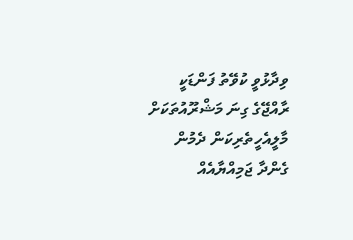ވިދާޅުވީ ކުވޭތު ފަންޑަކީ ރާއްޖޭގެ ގިނަ މަޝްރޫއުތަކަށް މާލީއެހީތެރިކަން ދެމުން ގެންދާ ޖަމިއްޔާއެއް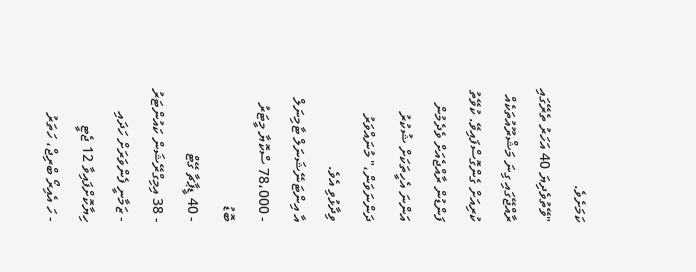ކަމަށެވެ.
"ވޭތުވެދިޔަ 40 އަހަރު ތެރޭގައި ރާއްޖޭގައި ގިނަ މަޝްރޫއުތަކެއް ކުރިއަށް ގެންގޮސްފައިވޭ. ކުވޭތު ފަންޑުން ރާއްޖެއަށް ވެދެމުން އަންނަ އެހީތަކަށް ޝުކުރު ދަންނަވަން،" މުނައްވަރު ވިދާޅުވި އެވެ.
އާ އިންޓަނޭޝަނަލް ޓާމިނަލް
- 78،000 ސްކޮޔާ މީޓަރު ބޮޑު
- 40 ޑީޕާޗާ ގޭޓް
- 38 އިމިގްރޭޝަން ކައުންޓަރު
- ޒަމާނީ ފެންވަރަށް ހަދައި ހިޔާކޮށްފައިވާ 12 ޖެޓީ
- ހަ އެއިރޯ ބްރިޖް، ހަތަރު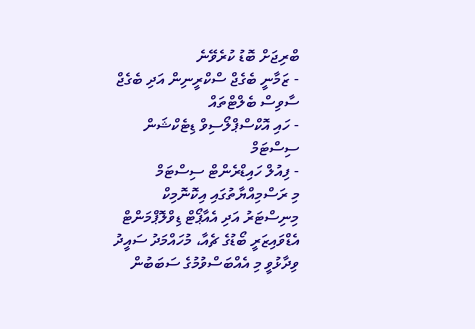ބްރިޖަށް ބޮޑު ކުރެވޭނެ
- ޒަމާނީ ބެގެޖް ސްކްރީނިން އަދި ބެގެޖް ސާވިސް ބެލްޓްތައް
- ހައި އޮކްސްޕްލޯސިވް ޑިޓެކްޝަން ސިސްޓަމް
- ފިއުލް ހައިޑްރެންޓް ސިސްޓަމް
މި ރަސްމިއްޔާތުގައި އިކޮނޮމިކް މިނިސްޓަރު އަދި އެއާޕޯޓް ޑިވްލޮޕްމަންޓް އެޑްވައިޒަރީ ބޯޑުގެ ޗެއާ، މުހައްމަދު ސައީދު ވިދާޅުވީ މި އެއްބަސްވުމުގެ ސަބަބުން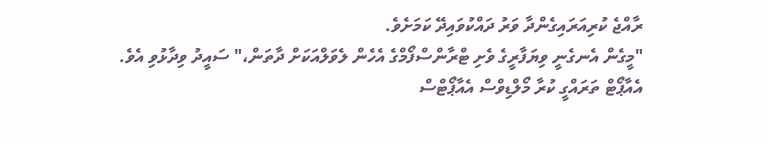ރާއްޖެ ކުރިއަރައިގެންދާ ވަރު ދައްކުވައިދޭ ކަމަށެވެ.
"މީގެން އެނގެނީ ވިޔަފާރީގެ ވެށި ޓްރާންސްފޯމްގެ އެހެން ލެވަލްއަކަށް ދާތަން،" ސައީދު ވިދާޅުވި އެވެ.
އެއާޕޯޓް ތަރައްގީ ކުރާ މޯލްޑިވްސް އެއާޕޯޓްސް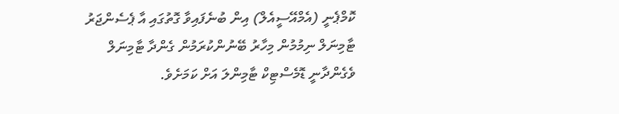ކޮމްޕެނީ (އެމްއޭސީއެލް) އިން ބުނެފައިވާ ގޮތުގައި އާ ޕެސެންޖަރު ޓާމިނަލް ނިމުމުން މިހާރު ބޭނުންކުރަމުން ގެންދާ ޓާމިނަލް ވެގެންދާނީ ޑޮމެސްޓިކް ޓާމިންލަ އަށް ކަމަށެވެ.